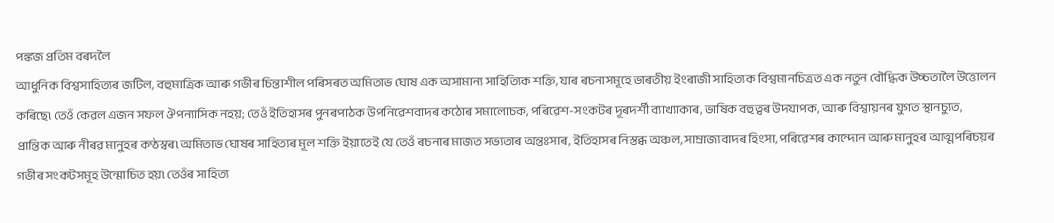পঙ্কজ প্ৰতিম বৰদলৈ
আধুনিক বিশ্বসাহিত্যৰ জটিল, বহুমাত্ৰিক আৰু গভীৰ চিন্তাশীল পৰিসৰত অমিতাভ ঘোষ এক অসামান্য সাহিত্যিক শক্তি, যাৰ ৰচনাসমূহে ভাৰতীয় ইংৰাজী সাহিত্যক বিশ্বমানচিত্রত এক নতুন বৌদ্ধিক উচ্চতালৈ উত্তোলন কৰিছে৷ তেওঁ কেৱল এজন সফল ঔপন্যাসিক নহয়; তেওঁ ইতিহাসৰ পুনৰপাঠক উপনিৱেশবাদৰ কঠোৰ সমালোচক, পৰিৱেশ-সংকটৰ দূৰদৰ্শী ব্যাখ্যাকাৰ, ভাষিক বহুত্বৰ উদযাপক, আৰু বিশ্বায়নৰ যুগত স্থানচ্যুত, প্রান্তিক আৰু নীৰৱ মানুহৰ কণ্ঠস্বৰ৷ অমিতাভ ঘোষৰ সাহিত্যৰ মূল শক্তি ইয়াতেই যে তেওঁ ৰচনাৰ মাজত সভ্যতাৰ অন্তঃসাৰ, ইতিহাসৰ নিস্তব্ধ অঞ্চল, সাম্ৰাজ্যবাদৰ হিংসা, পৰিৱেশৰ কান্দোন আৰু মানুহৰ আত্মপৰিচয়ৰ গভীৰ সংকটসমূহ উন্মোচিত হয়৷ তেওঁৰ সাহিত্য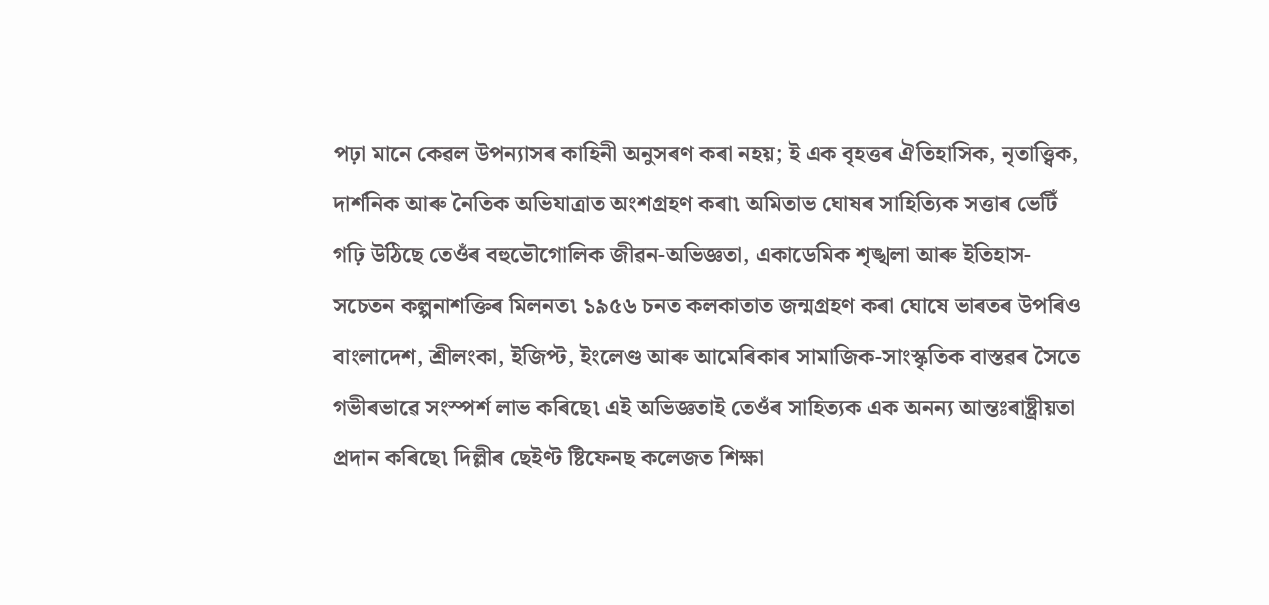পঢ়া মানে কেৱল উপন্যাসৰ কাহিনী অনুসৰণ কৰা নহয়; ই এক বৃহত্তৰ ঐতিহাসিক, নৃতাত্ত্বিক, দাৰ্শনিক আৰু নৈতিক অভিযাত্ৰাত অংশগ্ৰহণ কৰা৷ অমিতাভ ঘোষৰ সাহিত্যিক সত্তাৰ ভেটিঁ গঢ়ি উঠিছে তেওঁৰ বহুভৌগোলিক জীৱন-অভিজ্ঞতা, একাডেমিক শৃঙ্খলা আৰু ইতিহাস-সচেতন কল্পনাশক্তিৰ মিলনত৷ ১৯৫৬ চনত কলকাতাত জন্মগ্ৰহণ কৰা ঘোষে ভাৰতৰ উপৰিও বাংলাদেশ, শ্ৰীলংকা, ইজিপ্ট, ইংলেণ্ড আৰু আমেৰিকাৰ সামাজিক-সাংস্কৃতিক বাস্তৱৰ সৈতে গভীৰভাৱে সংস্পৰ্শ লাভ কৰিছে৷ এই অভিজ্ঞতাই তেওঁৰ সাহিত্যক এক অনন্য আন্তঃৰাষ্ট্ৰীয়তা প্ৰদান কৰিছে৷ দিল্লীৰ ছেইণ্ট ষ্টিফেনছ কলেজত শিক্ষা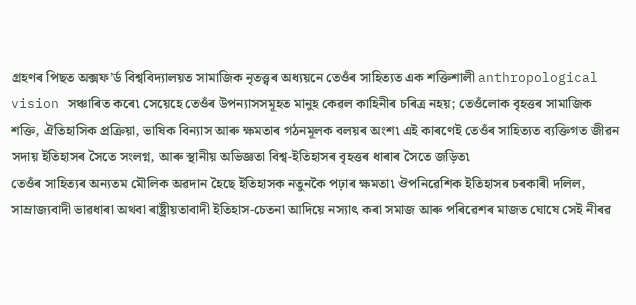গ্ৰহণৰ পিছত অক্সফ’ৰ্ড বিশ্ববিদ্যালয়ত সামাজিক নৃতত্ত্বৰ অধ্যয়নে তেওঁৰ সাহিত্যত এক শক্তিশালী anthropological vision সঞ্চাৰিত কৰে৷ সেয়েহে তেওঁৰ উপন্যাসসমূহত মানুহ কেৱল কাহিনীৰ চৰিত্ৰ নহয়; তেওঁলোক বৃহত্তৰ সামাজিক শক্তি, ঐতিহাসিক প্ৰক্ৰিয়া, ভাষিক বিন্যাস আৰু ক্ষমতাৰ গঠনমূলক বলয়ৰ অংশ৷ এই কাৰণেই তেওঁৰ সাহিত্যত ব্যক্তিগত জীৱন সদায় ইতিহাসৰ সৈতে সংলগ্ন, আৰু স্থানীয় অভিজ্ঞতা বিশ্ব-ইতিহাসৰ বৃহত্তৰ ধাৰাৰ সৈতে জড়িত৷
তেওঁৰ সাহিত্যৰ অন্যতম মৌলিক অৱদান হৈছে ইতিহাসক নতুনকৈ পঢ়াৰ ক্ষমতা৷ ঔপনিৱেশিক ইতিহাসৰ চৰকাৰী দলিল, সাম্ৰাজ্যবাদী ভাৱধাৰা অথবা ৰাষ্ট্ৰীয়তাবাদী ইতিহাস-চেতনা আদিয়ে নস্যাৎ কৰা সমাজ আৰু পৰিৱেশৰ মাজত ঘোষে সেই নীৰৱ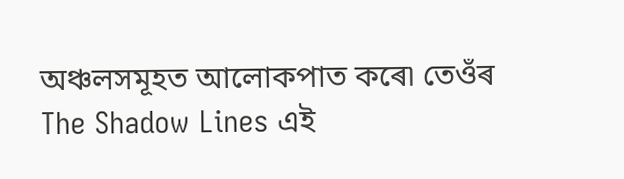অঞ্চলসমূহত আলোকপাত কৰে৷ তেওঁৰ The Shadow Lines এই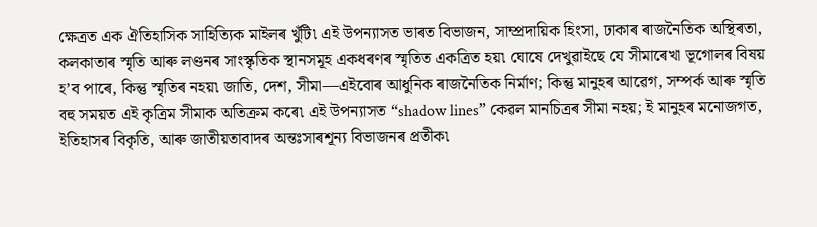ক্ষেত্ৰত এক ঐতিহাসিক সাহিত্যিক মাইলৰ খুঁটি৷ এই উপন্যাসত ভাৰত বিভাজন, সাম্প্রদায়িক হিংসা, ঢাকাৰ ৰাজনৈতিক অস্থিৰতা, কলকাতাৰ স্মৃতি আৰু লণ্ডনৰ সাংস্কৃতিক স্থানসমূহ একধৰণৰ স্মৃতিত একত্ৰিত হয়৷ ঘোষে দেখুৱাইছে যে সীমাৰেখা ভূগোলৰ বিষয় হ’ব পাৰে, কিন্তু স্মৃতিৰ নহয়৷ জাতি, দেশ, সীমা—এইবোৰ আধুনিক ৰাজনৈতিক নির্মাণ; কিন্তু মানুহৰ আৱেগ, সম্পর্ক আৰু স্মৃতি বহু সময়ত এই কৃত্ৰিম সীমাক অতিক্ৰম কৰে৷ এই উপন্যাসত “shadow lines” কেৱল মানচিত্ৰৰ সীমা নহয়; ই মানুহৰ মনোজগত, ইতিহাসৰ বিকৃতি, আৰু জাতীয়তাবাদৰ অন্তঃসাৰশূন্য বিভাজনৰ প্ৰতীক৷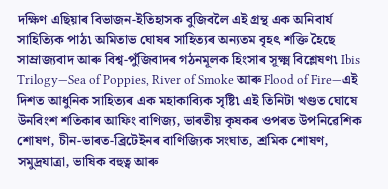দক্ষিণ এছিয়াৰ বিভাজন-ইতিহাসক বুজিবলৈ এই গ্ৰন্থ এক অনিবার্য সাহিত্যিক পাঠ৷ অমিতাভ ঘোষৰ সাহিত্যৰ অন্যতম বৃহৎ শক্তি হৈছে সাম্ৰাজ্যবাদ আৰু বিশ্ব-পুঁজিবাদৰ গঠনমূলক হিংসাৰ সূক্ষ্ম বিশ্লেষণ৷ Ibis Trilogy—Sea of Poppies, River of Smoke আৰু Flood of Fire—এই দিশত আধুনিক সাহিত্যৰ এক মহাকাব্যিক সৃষ্টি৷ এই তিনিটা খণ্ডত ঘোষে উনবিংশ শতিকাৰ আফিং বাণিজ্য, ভাৰতীয় কৃষকৰ ওপৰত উপনিৱেশিক শোষণ, চীন-ভাৰত-ব্ৰিটেইনৰ বাণিজ্যিক সংঘাত, শ্ৰমিক শোষণ, সমুদ্ৰযাত্ৰা, ভাষিক বহুত্ব আৰু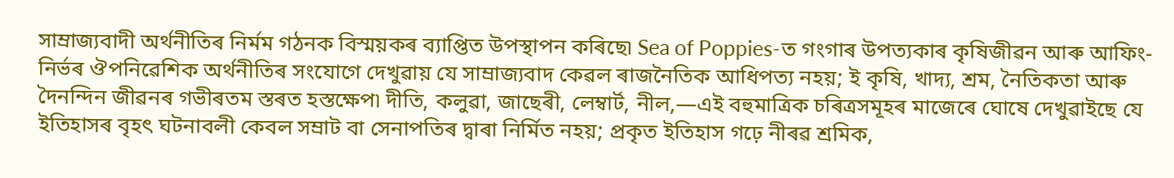সাম্ৰাজ্যবাদী অর্থনীতিৰ নিৰ্মম গঠনক বিস্ময়কৰ ব্যাপ্তিত উপস্থাপন কৰিছে৷ Sea of Poppies-ত গংগাৰ উপত্যকাৰ কৃষিজীৱন আৰু আফিং-নির্ভৰ ঔপনিৱেশিক অর্থনীতিৰ সংযোগে দেখুৱায় যে সাম্ৰাজ্যবাদ কেৱল ৰাজনৈতিক আধিপত্য নহয়; ই কৃষি, খাদ্য, শ্রম, নৈতিকতা আৰু দৈনন্দিন জীৱনৰ গভীৰতম স্তৰত হস্তক্ষেপ৷ দীতি, কলুৱা, জাছেৰী, লেম্বাৰ্ট, নীল,—এই বহুমাত্রিক চৰিত্ৰসমূহৰ মাজেৰে ঘোষে দেখুৱাইছে যে ইতিহাসৰ বৃহৎ ঘটনাবলী কেবল সম্রাট বা সেনাপতিৰ দ্বাৰা নিৰ্মিত নহয়; প্ৰকৃত ইতিহাস গঢ়ে নীৰৱ শ্রমিক,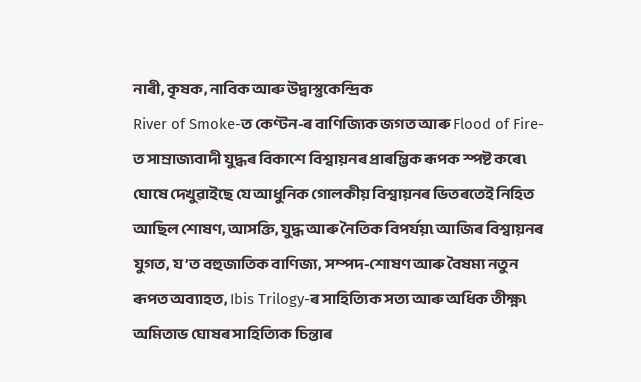নাৰী, কৃষক, নাবিক আৰু উদ্বাস্তুকেন্দ্ৰিক
River of Smoke-ত কেণ্টন-ৰ বাণিজ্যিক জগত আৰু Flood of Fire-ত সাম্ৰাজ্যবাদী যুদ্ধৰ বিকাশে বিশ্বায়নৰ প্ৰাৰম্ভিক ৰূপক স্পষ্ট কৰে৷ ঘোষে দেখুৱাইছে যে আধুনিক গোলকীয় বিশ্বায়নৰ ভিতৰতেই নিহিত আছিল শোষণ, আসক্তি, যুদ্ধ আৰু নৈতিক বিপর্যয়৷ আজিৰ বিশ্বায়নৰ যুগত, য’ত বহুজাতিক বাণিজ্য, সম্পদ-শোষণ আৰু বৈষম্য নতুন ৰূপত অব্যাহত, Ibis Trilogy-ৰ সাহিত্যিক সত্য আৰু অধিক তীক্ষ্ণ৷ অমিতাভ ঘোষৰ সাহিত্যিক চিন্তাৰ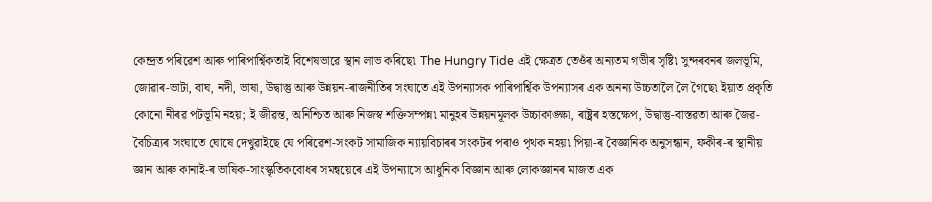কেন্দ্ৰত পৰিৱেশ আৰু পাৰিপাৰ্শ্বিকতাই বিশেষভাৱে স্থান লাভ কৰিছে৷ The Hungry Tide এই ক্ষেত্ৰত তেওঁৰ অন্যতম গভীৰ সৃষ্টি৷ সুন্দৰবনৰ জলভূমি, জোৱাৰ-ভাটা, বাঘ, নদী, ভাষা, উদ্বাস্তু আৰু উন্নয়ন-ৰাজনীতিৰ সংঘাতে এই উপন্যাসক পাৰিপাৰ্শ্বিক উপন্যাসৰ এক অনন্য উচ্চতালৈ লৈ গৈছে৷ ইয়াত প্ৰকৃতি কোনো নীৰৱ পটভূমি নহয়; ই জীৱন্ত, অনিশ্চিত আৰু নিজস্ব শক্তিসম্পন্ন৷ মানুহৰ উন্নয়নমূলক উচ্চাকাঙ্ক্ষা, ৰাষ্ট্ৰৰ হস্তক্ষেপ, উদ্বাস্তু-বাস্তৱতা আৰু জৈৱ-বৈচিত্ৰ্যৰ সংঘাতে ঘোষে দেখুৱাইছে যে পৰিৱেশ-সংকট সামাজিক ন্যায়বিচাৰৰ সংকটৰ পৰাও পৃথক নহয়৷ পিয়া-ৰ বৈজ্ঞানিক অনুসন্ধান, ফকীৰ-ৰ স্থানীয় জ্ঞান আৰু কানাই-ৰ ভাষিক-সাংস্কৃতিকবোধৰ সমন্বয়েৰে এই উপন্যাসে আধুনিক বিজ্ঞান আৰু লোকজ্ঞানৰ মাজত এক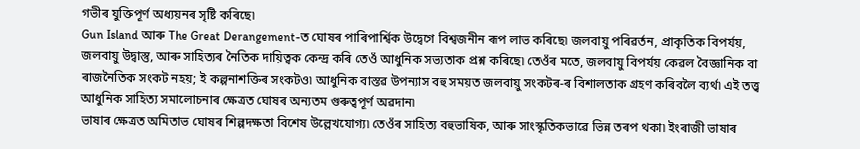গভীৰ যুক্তিপূৰ্ণ অধ্যয়নৰ সৃষ্টি কৰিছে৷
Gun Island আৰু The Great Derangement-ত ঘোষৰ পাৰিপাৰ্শ্বিক উদ্বেগে বিশ্বজনীন ৰূপ লাভ কৰিছে৷ জলবায়ু পৰিৱর্তন, প্রাকৃতিক বিপর্যয়, জলবায়ু উদ্বাস্তু, আৰু সাহিত্যৰ নৈতিক দায়িত্বক কেন্দ্ৰ কৰি তেওঁ আধুনিক সভ্যতাক প্ৰশ্ন কৰিছে৷ তেওঁৰ মতে, জলবায়ু বিপর্যয় কেৱল বৈজ্ঞানিক বা ৰাজনৈতিক সংকট নহয়; ই কল্পনাশক্তিৰ সংকটও৷ আধুনিক বাস্তৱ উপন্যাস বহু সময়ত জলবায়ু সংকটৰ-ৰ বিশালতাক গ্ৰহণ কৰিবলৈ ব্যর্থ৷ এই তত্ত্ব আধুনিক সাহিত্য সমালোচনাৰ ক্ষেত্ৰত ঘোষৰ অন্যতম গুৰুত্বপূর্ণ অৱদান৷
ভাষাৰ ক্ষেত্ৰত অমিতাভ ঘোষৰ শিল্পদক্ষতা বিশেষ উল্লেখযোগ্য৷ তেওঁৰ সাহিত্য বহুভাষিক, আৰু সাংস্কৃতিকভাৱে ভিন্ন তৰপ থকা৷ ইংৰাজী ভাষাৰ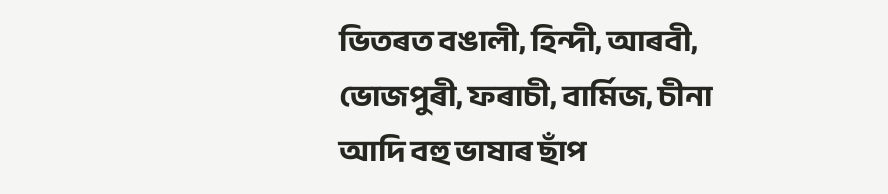ভিতৰত বঙালী, হিন্দী, আৰবী, ভোজপুৰী, ফৰাচী, বাৰ্মিজ, চীনা আদি বহু ভাষাৰ ছাঁপ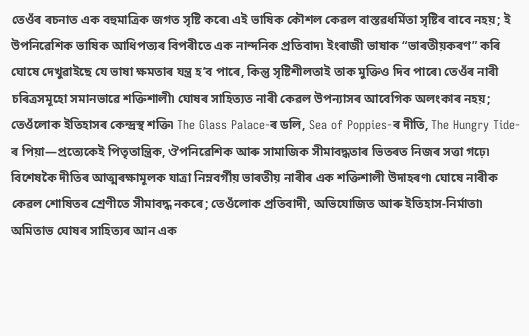তেওঁৰ ৰচনাত এক বহুমাত্ৰিক জগত সৃষ্টি কৰে৷ এই ভাষিক কৌশল কেৱল বাস্তৱধর্মিতা সৃষ্টিৰ বাবে নহয়; ই উপনিৱেশিক ভাষিক আধিপত্যৰ বিপৰীতে এক নান্দনিক প্ৰতিবাদ৷ ইংৰাজী ভাষাক “ভাৰতীয়কৰণ” কৰি ঘোষে দেখুৱাইছে যে ভাষা ক্ষমতাৰ যন্ত্ৰ হ’ব পাৰে, কিন্তু সৃষ্টিশীলতাই তাক মুক্তিও দিব পাৰে৷ তেওঁৰ নাৰী চৰিত্ৰসমূহো সমানভাৱে শক্তিশালী৷ ঘোষৰ সাহিত্যত নাৰী কেৱল উপন্যাসৰ আবেগিক অলংকাৰ নহয়; তেওঁলোক ইতিহাসৰ কেন্দ্ৰস্থ শক্তি৷ The Glass Palace-ৰ ডলি, Sea of Poppies-ৰ দীতি, The Hungry Tide-ৰ পিয়া—প্ৰত্যেকেই পিতৃতান্ত্রিক, ঔপনিৱেশিক আৰু সামাজিক সীমাবদ্ধতাৰ ভিতৰত নিজৰ সত্তা গঢ়ে৷ বিশেষকৈ দীতিৰ আত্মৰক্ষামূলক যাত্ৰা নিম্নবৰ্গীয় ভাৰতীয় নাৰীৰ এক শক্তিশালী উদাহৰণ৷ ঘোষে নাৰীক কেৱল শোষিতৰ শ্ৰেণীতে সীমাবদ্ধ নকৰে; তেওঁলোক প্ৰতিবাদী, অভিযোজিত আৰু ইতিহাস-নির্মাতা৷
অমিতাভ ঘোষৰ সাহিত্যৰ আন এক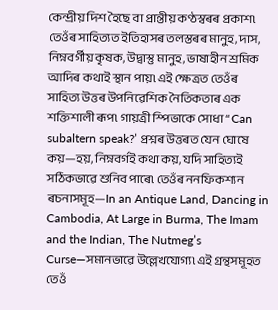কেন্দ্ৰীয় দিশ হৈছে বা প্রান্তীয় কণ্ঠস্বৰৰ প্ৰকাশ৷ তেওঁৰ সাহিত্যত ইতিহাসৰ তলস্তৰৰ মানুহ, দাস, নিম্নবৰ্গীয় কৃষক, উদ্বাস্তু মানুহ, ভাষাহীন শ্রমিক আদিৰ কথাই স্থান পায়৷ এই ক্ষেত্ৰত তেওঁৰ সাহিত্য উত্তৰ উপনিৱেশিক নৈতিকতাৰ এক শক্তিশালী ৰূপ৷ গায়ত্ৰী স্পিভাকে সোধা “ Can subaltern speak?’ প্ৰশ্নৰ উত্তৰত যেন ঘোষে কয়—হয়, নিম্নবৰ্গই কথা কয়, যদি সাহিত্যই সঠিকভাৱে শুনিব পাৰে৷ তেওঁৰ ননফিকশ্যন ৰচনাসমূহ—In an Antique Land, Dancing in Cambodia, At Large in Burma, The Imam and the Indian, The Nutmeg’s Curse—সমানভাৱে উল্লেখযোগ্য৷ এই গ্ৰন্থসমূহত তেওঁ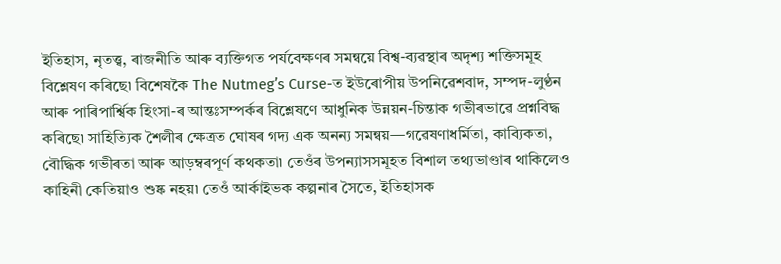ইতিহাস, নৃতত্ত্ব, ৰাজনীতি আৰু ব্যক্তিগত পর্যবেক্ষণৰ সমন্বয়ে বিশ্ব-ব্যৱস্থাৰ অদৃশ্য শক্তিসমূহ বিশ্লেষণ কৰিছে৷ বিশেষকৈ The Nutmeg’s Curse-ত ইউৰোপীয় উপনিৱেশবাদ, সম্পদ-লুণ্ঠন আৰু পাৰিপাৰ্শ্বিক হিংসা-ৰ আন্তঃসম্পর্কৰ বিশ্লেষণে আধুনিক উন্নয়ন-চিন্তাক গভীৰভাৱে প্ৰশ্নবিদ্ধ কৰিছে৷ সাহিত্যিক শৈলীৰ ক্ষেত্ৰত ঘোষৰ গদ্য এক অনন্য সমন্বয়—গৱেষণাধর্মিতা, কাব্যিকতা, বৌদ্ধিক গভীৰতা আৰু আড়ম্বৰপূৰ্ণ কথকতা৷ তেওঁৰ উপন্যাসসমূহত বিশাল তথ্যভাণ্ডাৰ থাকিলেও কাহিনী কেতিয়াও শুষ্ক নহয়৷ তেওঁ আর্কাইভক কল্পনাৰ সৈতে, ইতিহাসক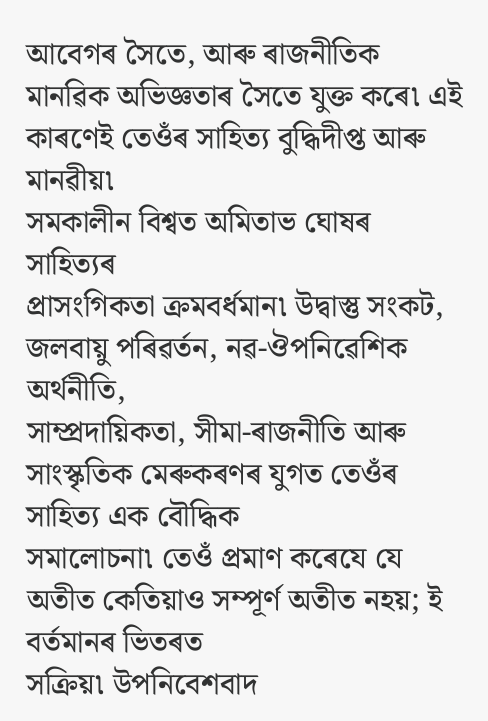আবেগৰ সৈতে, আৰু ৰাজনীতিক মানৱিক অভিজ্ঞতাৰ সৈতে যুক্ত কৰে৷ এই কাৰণেই তেওঁৰ সাহিত্য বুদ্ধিদীপ্ত আৰু মানৱীয়৷
সমকালীন বিশ্বত অমিতাভ ঘোষৰ সাহিত্যৰ
প্ৰাসংগিকতা ক্রমবর্ধমান৷ উদ্বাস্তু সংকট, জলবায়ু পৰিৱর্তন, নৱ-ঔপনিৱেশিক অর্থনীতি,
সাম্প্রদায়িকতা, সীমা-ৰাজনীতি আৰু সাংস্কৃতিক মেৰুকৰণৰ যুগত তেওঁৰ সাহিত্য এক বৌদ্ধিক
সমালোচনা৷ তেওঁ প্ৰমাণ কৰেযে যে অতীত কেতিয়াও সম্পূর্ণ অতীত নহয়; ই বৰ্তমানৰ ভিতৰত
সক্ৰিয়৷ উপনিবেশবাদ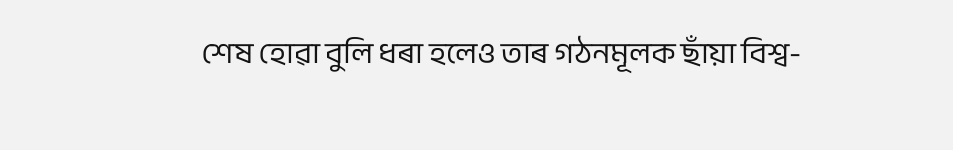শেষ হোৱা বুলি ধৰা হলেও তাৰ গঠনমূলক ছাঁয়া বিশ্ব-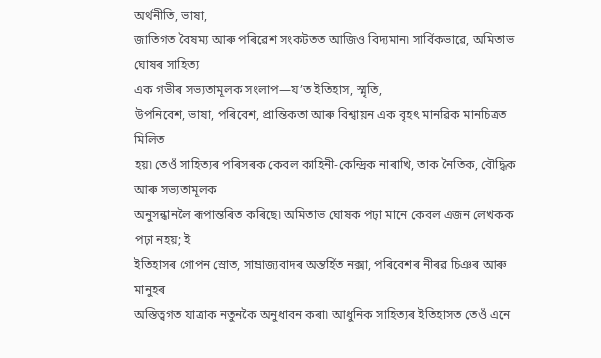অর্থনীতি, ভাষা,
জাতিগত বৈষম্য আৰু পৰিৱেশ সংকটতত আজিও বিদ্যমান৷ সাৰ্বিকভাৱে, অমিতাভ ঘোষৰ সাহিত্য
এক গভীৰ সভ্যতামূলক সংলাপ—য’ত ইতিহাস, স্মৃতি,
উপনিবেশ, ভাষা, পৰিবেশ, প্ৰান্তিকতা আৰু বিশ্বায়ন এক বৃহৎ মানৱিক মানচিত্রত মিলিত
হয়৷ তেওঁ সাহিত্যৰ পৰিসৰক কেবল কাহিনী-কেন্দ্ৰিক নাৰাখি, তাক নৈতিক, বৌদ্ধিক আৰু সভ্যতামূলক
অনুসন্ধানলৈ ৰূপান্তৰিত কৰিছে৷ অমিতাভ ঘোষক পঢ়া মানে কেবল এজন লেখকক পঢ়া নহয়; ই
ইতিহাসৰ গোপন স্ৰোত, সাম্ৰাজ্যবাদৰ অন্তৰ্হিত নক্সা, পৰিবেশৰ নীৰৱ চিঞৰ আৰু মানুহৰ
অস্তিত্বগত যাত্ৰাক নতুনকৈ অনুধাবন কৰা৷ আধুনিক সাহিত্যৰ ইতিহাসত তেওঁ এনে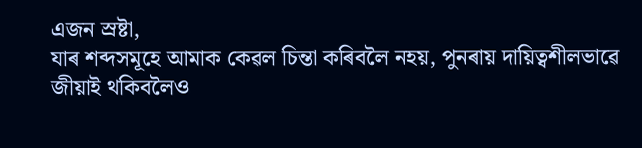এজন স্রষ্টা,
যাৰ শব্দসমূহে আমাক কেৱল চিন্তা কৰিবলৈ নহয়, পুনৰায় দায়িত্বশীলভাৱে জীয়াই থকিবলৈও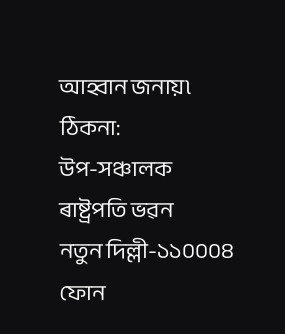আহ্বান জনায়৷
ঠিকনা:
উপ-সঞ্চালক
ৰাষ্ট্ৰপতি ভৱন
নতুন দিল্লী-১১০০০৪
ফোন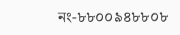নং-৮৮০০৯৪৮৮০৮